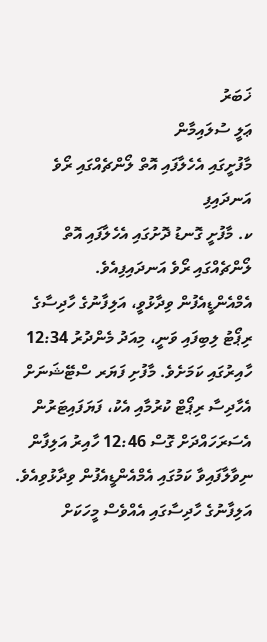ޚަބަރު
ޢަލީ ސުލައިމާން
މާފުށީގައި އެހެލާފައި އޮތް ލޯންޗެއްގައި ރޯވެ އަނދައިފި
ކ. މާފުށީ ގޮނޑު ދޮށުގައި އެހެލާފައި އޮތް ލޯންޗެއްގައި ރޯވެ އަނދައިފިއެވެ.
އެމްއެންޑީއެފުން ވިދާޅުވީ، އަލިފާނުގެ ހާދިސާގެ ރިޕޯޓު ލިބިފައި ވަނީ، މިއަދު މެންދުރު 12:34 ހާއިރުގައި ކަމަށެވެ. މާފުށި ފަޔަރ ސްޓޭޝަނަށް އެހާދިސާ ރިޕޯޓް ކުރުމާއި އެކު، ފަޔަފައިޓަރުން އެސަރަހައްދަށް ގޮސް 12:46 ހާއިރު އަލިފާން ނިވާލާފައިވާ ކަމުގައި އެމްއެންޑީއެފުން ވިދާޅުވިއެވެ.
އަލިފާނުގެ ހާދިސާގައި އެއްވެސް މީހަކަށް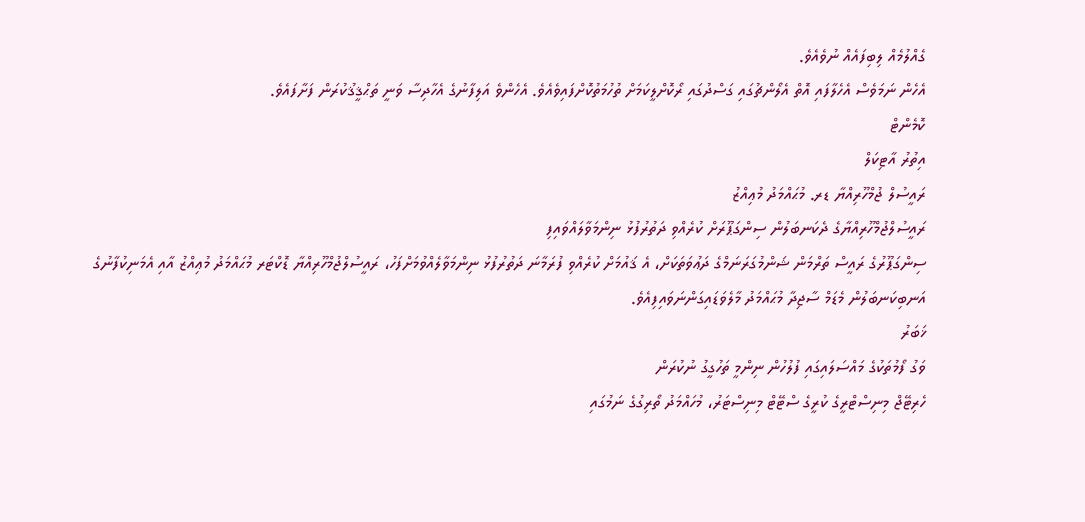ގެއްލުމެއް ލިބިފައެއް ނުވެއެވެ.
އެހެން ނަމަވެސް އެހެލާފައި އޮތް އެލޯންޗުގައި ގަސްދުގައި ރޯކޮށްލީކަމަށް ތުހުމަތުކޮށްފައިވެއެވެ. އެހެންވެ އަލިފާނުގެ އެހާދިސާ ވަނީ ތަޙްޤީޤުކުރަން ފަށާފައެވެ.
ކޮމެންޓް
އިތުރު އާޓިކަލް
ރައީސުލް ޖުމްހޫރިއްޔާ ޑރ. މުޙައްމަދު މުޢިއްޒު
ރައީސުލްޖުމްހޫރިއްޔާގެ ދެކަނބަލުން ސިންގަޕޫރަށް ކުރެއްވި ދަތުރުފުޅު ނިންމަވާލައްވައިފި
ސިންގަޕޫރުގެ ރައީސް ތަރްމަން ޝަންމުގަރަނަމްގެ ދަޢުވަތަކަށް، އެ ޤައުމަށް ކުރެއްވި ފުރަމާނަ ދަތުރުފުޅު ނިންމަވާލެއްވުމަށްފަހު، ރައީސުލްޖުމްހޫރިއްޔާ ޑޮކްޓަރ މުޙައްމަދު މުޢިއްޒު އާއި އެމަނިކުފާނުގެ އަނބިކަނބަލުން މެޑަމް ސާޖިދާ މުޙައްމަދު މާލެވަޑައިގަންނަވައިފިއެވެ.
ޚަބަރު
ވަގު ފޯމުތަކުގެ މައްސަލައިގައި ފުލުހުން ނިންމީ ތަހުގީގު ނުކުރަން
ހެރިޓޭޖް މިނިސްޓްރީގެ ކުރީގެ ސްޓޭޓް މިނިސްޓަރު، މުހައްމަދު ތޯރިގުގެ ނަމުގައި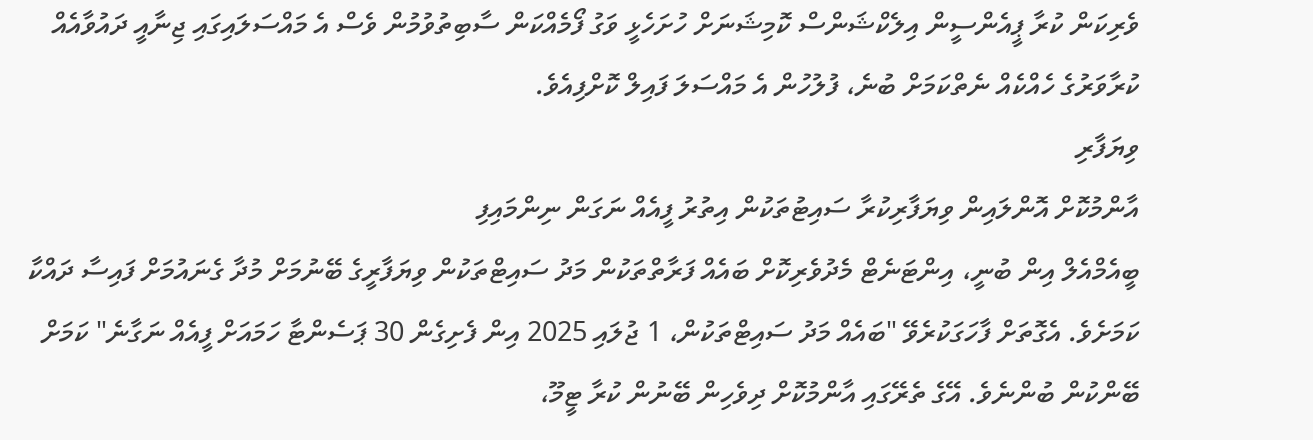ވެރިކަން ކުރާ ޕީއެންސީން އިލެކްޝަންސް ކޮމިޝަނަށް ހުށަހެޅީ ވަގު ފޯމެއްކަން ސާބިތުވުމުން ވެސް އެ މައްސަލައިގައި ޖިނާއީ ދައުވާއެއް ކުރާވަރުގެ ހެއްކެއް ނެތްކަމަށް ބުނެ، ފުލުހުން އެ މައްސަލަ ފައިލް ކޮށްފިއެވެ.
ވިޔަފާރި
އާންމުކޮށް އޮންލައިން ވިޔަފާރިކުރާ ސައިޓުތަކުން އިތުރު ފީއެއް ނަގަން ނިންމައިފި
ބީއެމްއެލް އިން ބުނީ، އިންޓަނެޓް މެދުވެރިކޮށް ބައެއް ފަރާތްތަކުން މަދު ސައިޓްތަކުން ވިޔަފާރީގެ ބޭނުމަށް މުދާ ގެނައުމަށް ފައިސާ ދައްކާ ކަމަށެވެ. އެގޮތަށް ފާހަގަކުރެވޭ "ބައެއް މަދު ސައިޓްތަކުން، 1 ޖުލައި 2025 އިން ފެށިގެން 30 ޕަސެންޓާ ހަމައަށް ފީއެއް ނަގާނެ" ކަމަށް ބޭންކުން ބުންނެވެ. އޭގެ ތެރޭގައި އާންމުކޮށް ދިވެހިން ބޭނުން ކުރާ ޓީމޫ،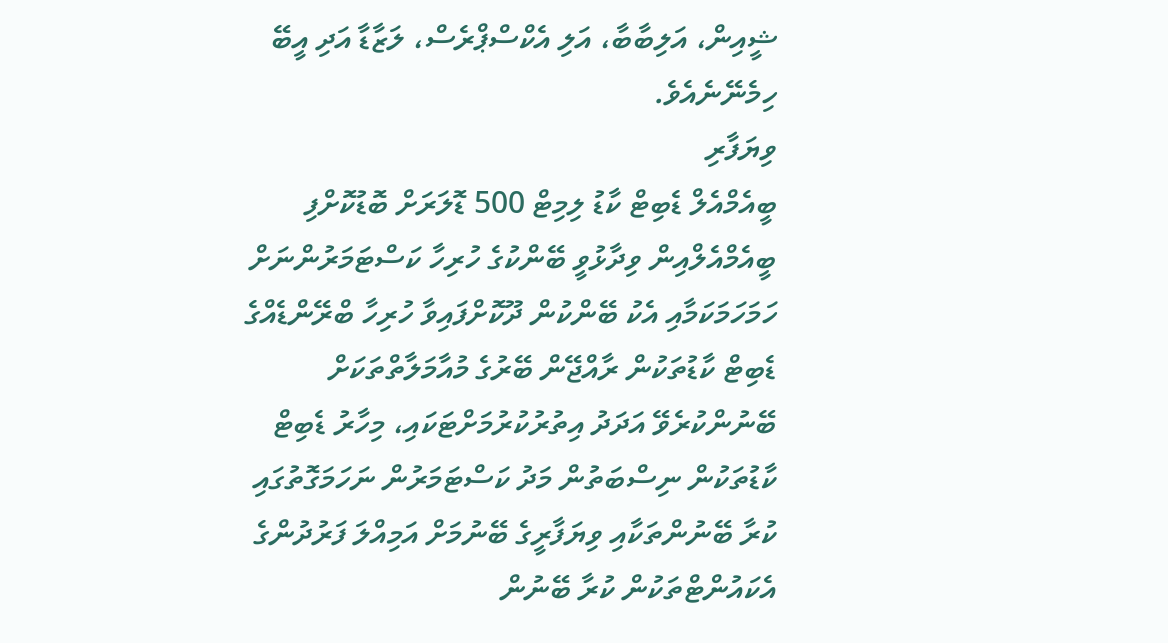ޝީއިން، އަލިބާބާ، އަލި އެކްސްޕްރެސް، ލަޒާޑާ އަދި އީބޭ ހިމެނޭނެއެވެ.
ވިޔަފާރި
ބީއެމްއެލް ޑެބިޓް ކާޑު ލިމިޓް 500 ޑޮލަރަށް ބޮޑުކޮށްފި
ބީއެމްއެލްއިން ވިދާޅުވީ ބޭންކުގެ ހުރިހާ ކަސްޓަމަރުންނަށް ހަމަހަމަކަމާއި އެކު ބޭންކުން ދޫކޮށްފައިވާ ހުރިހާ ބްރޭންޑެއްގެ ޑެބިޓް ކާޑުތަކުން ރާއްޖޭން ބޭރުގެ މުއާމަލާތްތަކަށް ބޭނުންކުރެވޭ އަދަދު އިތުރުކުރުމަށްޓަކައި، މިހާރު ޑެބިޓް ކާޑުތަކުން ނިސްބަތުން މަދު ކަސްޓަމަރުން ނަހަމަގޮތުގައި ކުރާ ބޭނުންތަކާއި ވިޔަފާރީގެ ބޭނުމަށް އަމިއްލަ ފަރުދުންގެ އެކައުންޓްތަކުން ކުރާ ބޭނުން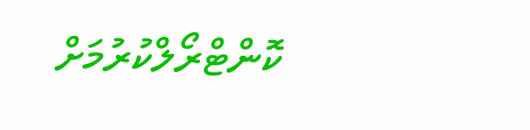ކޮންޓްރޯލްކުރުމަށް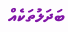ބަދަލުތަކެއް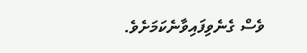ވެސް ގެނެވިފައިވާނެކަމަށެވެ.